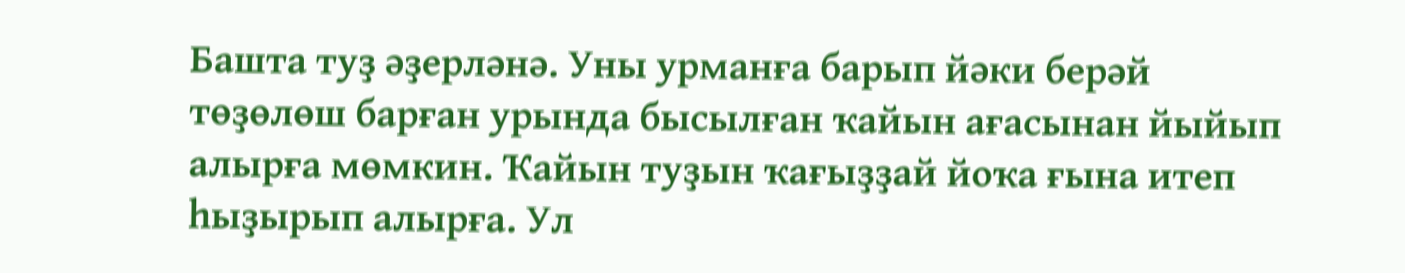Башта туҙ әҙерләнә. Уны урманға барып йәки берәй төҙөлөш барған урында бысылған ҡайын ағасынан йыйып алырға мөмкин. Ҡайын туҙын ҡағыҙҙай йоҡа ғына итеп һыҙырып алырға. Ул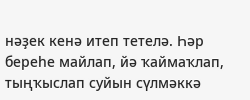нәҙек кенә итеп тетелә. Һәр береһе майлап, йә ҡаймаҡлап, тыңҡыслап суйын сүлмәккә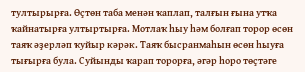тултырырға. Өҫтөн таба менән ҡаплап, талғын ғына утҡа ҡайнатырға ултыртырға. Мотлаҡ һыу һәм болғап торор өсөн таяҡ әҙерләп ҡуйыр кәрәк. Таяҡ бысранмаһын өсөн һыуға тығырға була. Суйынды ҡарап торорға, әгәр һоро төҫтәге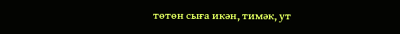төтөн сыға икән, тимәк, ут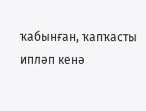ҡабынған, ҡапҡасты ипләп кенә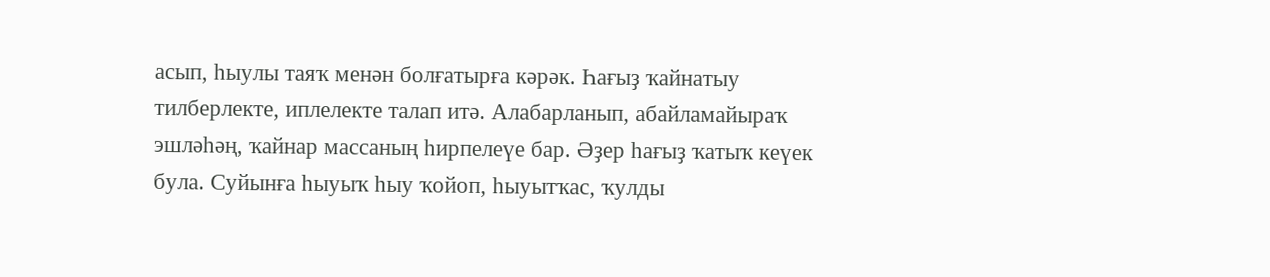асып, һыулы таяҡ менән болғатырға кәрәк. Һағыҙ ҡайнатыу тилберлекте, иплелекте талап итә. Алабарланып, абайламайыраҡ эшләһәң, ҡайнар массаның һирпелеүе бар. Әҙер һағыҙ ҡатыҡ кеүек була. Суйынға һыуыҡ һыу ҡойоп, һыуытҡас, ҡулды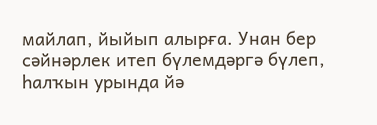майлап, йыйып алырға. Унан бер сәйнәрлек итеп бүлемдәргә бүлеп,
һалҡын урында йә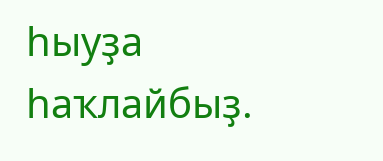һыуҙа һаҡлайбыҙ.